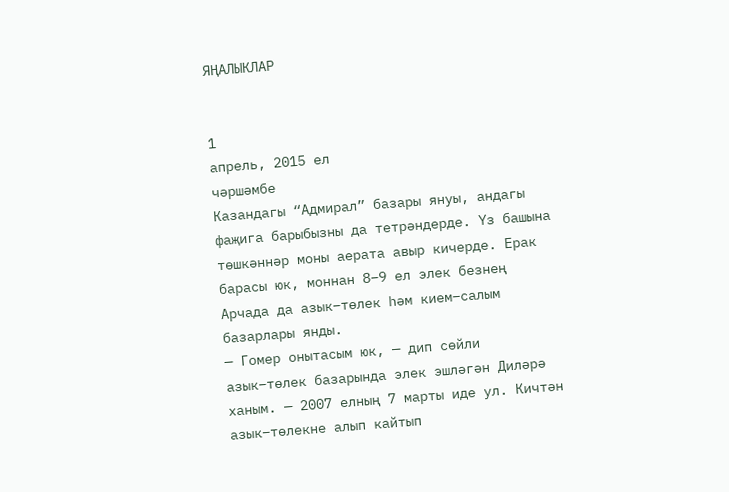ЯҢАЛЫКЛАР


1
апрель, 2015 ел
чәршәмбе
Казандагы “Адмирал” базары януы, андагы фаҗига барыбызны да тетрәндерде. Үз башына төшкәннәр моны аерата авыр кичерде. Ерак барасы юк, моннан 8–9 ел элек безнең Арчада да азык–төлек һәм кием–салым базарлары янды.
— Гомер онытасым юк, — дип сөйли азык–төлек базарында элек эшләгән Диләрә ханым. — 2007 елның 7 марты иде ул. Кичтән азык–төлекне алып кайтып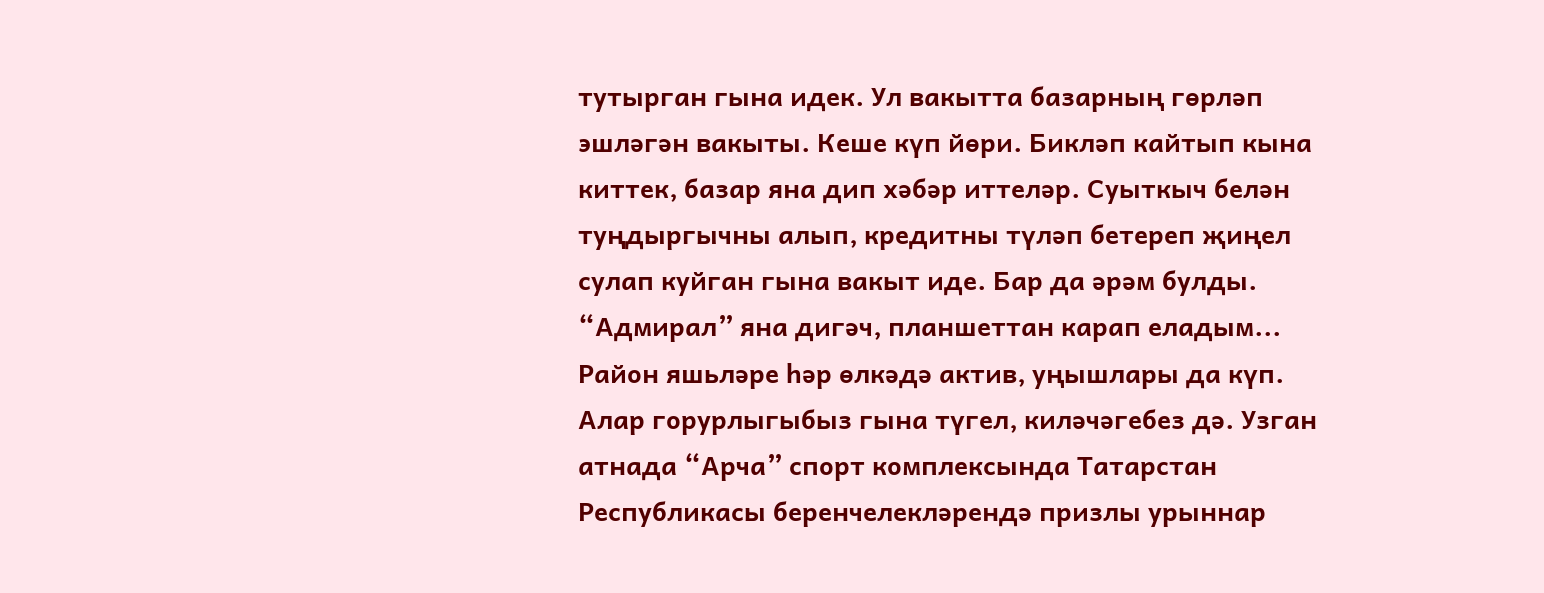тутырган гына идек. Ул вакытта базарның гөрләп эшләгән вакыты. Кеше күп йөри. Бикләп кайтып кына киттек, базар яна дип хәбәр иттеләр. Суыткыч белән туңдыргычны алып, кредитны түләп бетереп җиңел сулап куйган гына вакыт иде. Бар да әрәм булды. “Адмирал” яна дигәч, планшеттан карап еладым...
Район яшьләре һәр өлкәдә актив, уңышлары да күп. Алар горурлыгыбыз гына түгел, киләчәгебез дә. Узган атнада “Арча” спорт комплексында Татарстан Республикасы беренчелекләрендә призлы урыннар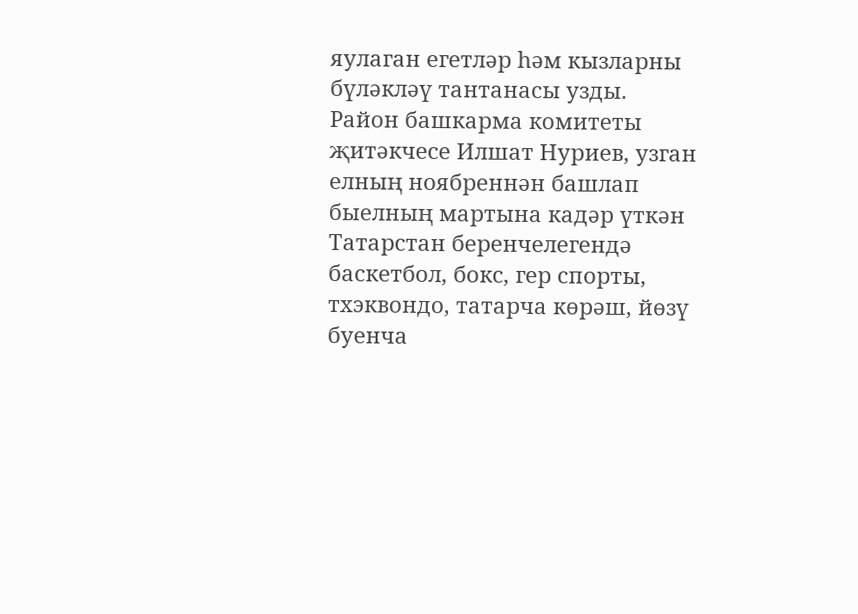яулаган егетләр һәм кызларны бүләкләү тантанасы узды.
Район башкарма комитеты җитәкчесе Илшат Нуриев, узган елның ноябреннән башлап быелның мартына кадәр үткән Татарстан беренчелегендә баскетбол, бокс, гер спорты, тхэквондо, татарча көрәш, йөзү буенча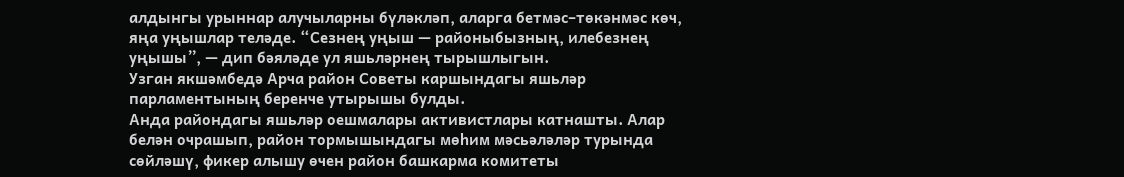алдынгы урыннар алучыларны бүләкләп, аларга бетмәс–төкәнмәс көч, яңа уңышлар теләде. “Сезнең уңыш — районыбызның, илебезнең уңышы”, — дип бәяләде ул яшьләрнең тырышлыгын.
Узган якшәмбедә Арча район Советы каршындагы яшьләр парламентының беренче утырышы булды.
Анда райондагы яшьләр оешмалары активистлары катнашты. Алар белән очрашып, район тормышындагы мөһим мәсьәләләр турында сөйләшү, фикер алышу өчен район башкарма комитеты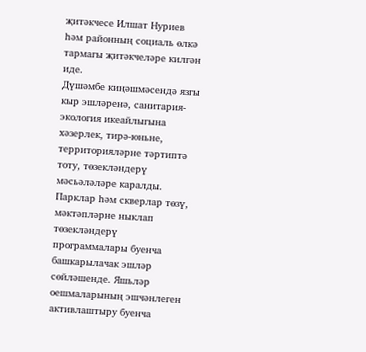җитәкчесе Илшат Нуриев һәм районның социаль өлкә тармагы җитәкчеләре килгән иде.
Дүшәмбе киңәшмәсендә язгы кыр эшләренә, санитария-экология икеайлыгына хәзерлек, тирә-юньне, территорияләрне тәртиптә тоту, төзекләндерү мәсьәләләре каралды.
Парклар һәм скверлар төзү, мәктәпләрне ныклап төзекләндерү программалары буенча башкарылачак эшләр сөйләшенде. Яшьләр оешмаларының эшчәнлеген активлаштыру буенча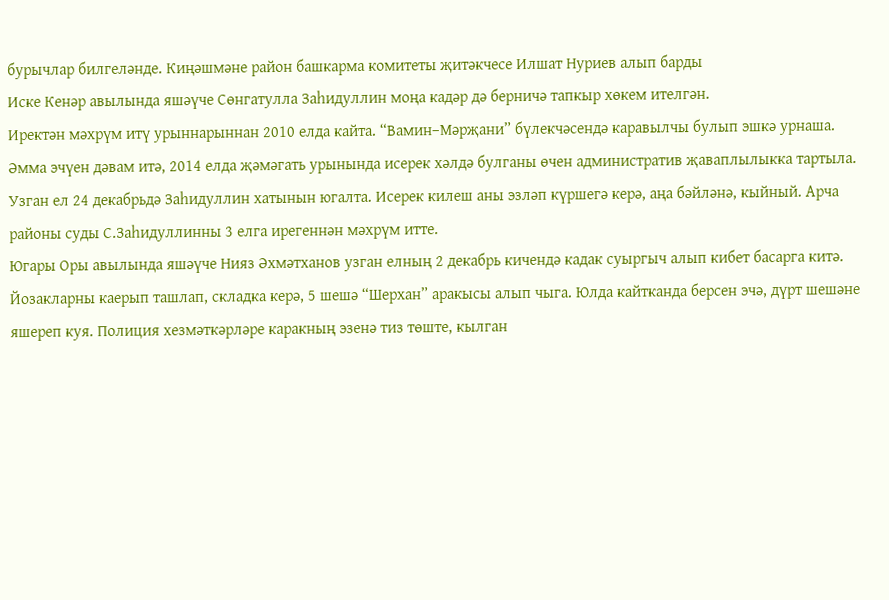бурычлар билгеләнде. Киңәшмәне район башкарма комитеты җитәкчесе Илшат Нуриев алып барды
Иске Кенәр авылында яшәүче Сөнгатулла Заһидуллин моңа кадәр дә берничә тапкыр хөкем ителгән.
Иректән мәхрүм итү урыннарыннан 2010 елда кайта. “Вамин–Мәрҗани” бүлекчәсендә каравылчы булып эшкә урнаша. Әмма эчүен дәвам итә, 2014 елда җәмәгать урынында исерек хәлдә булганы өчен административ җаваплылыкка тартыла.
Узган ел 24 декабрьдә Заһидуллин хатынын югалта. Исерек килеш аны эзләп күршегә керә, аңа бәйләнә, кыйный. Арча районы суды С.Заһидуллинны 3 елга ирегеннән мәхрүм итте.
Югары Оры авылында яшәүче Нияз Әхмәтханов узган елның 2 декабрь кичендә кадак суыргыч алып кибет басарга китә.
Йозакларны каерып ташлап, складка керә, 5 шешә “Шерхан” аракысы алып чыга. Юлда кайтканда берсен эчә, дүрт шешәне яшереп куя. Полиция хезмәткәрләре каракның эзенә тиз төште, кылган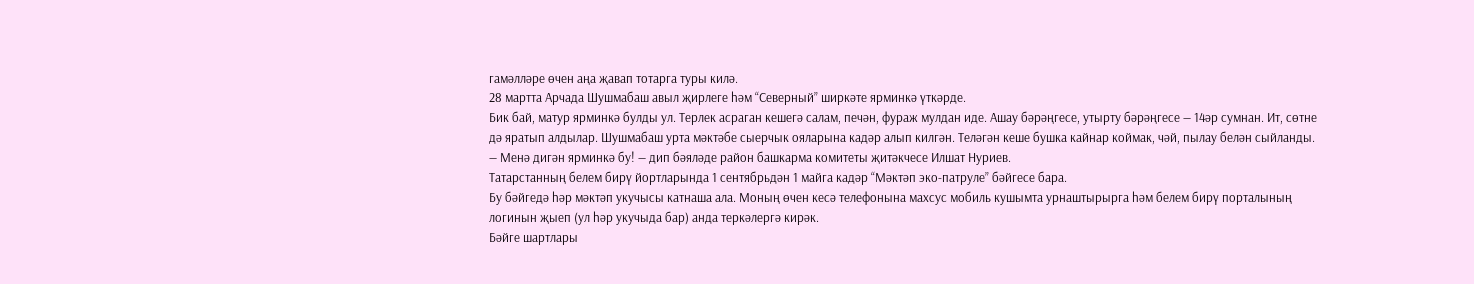гамәлләре өчен аңа җавап тотарга туры килә.
28 мартта Арчада Шушмабаш авыл җирлеге һәм “Северный” ширкәте ярминкә үткәрде.
Бик бай, матур ярминкә булды ул. Терлек асраган кешегә салам, печән, фураж мулдан иде. Ашау бәрәңгесе, утырту бәрәңгесе — 14әр сумнан. Ит, сөтне дә яратып алдылар. Шушмабаш урта мәктәбе сыерчык ояларына кадәр алып килгән. Теләгән кеше бушка кайнар коймак, чәй, пылау белән сыйланды.
— Менә дигән ярминкә бу! — дип бәяләде район башкарма комитеты җитәкчесе Илшат Нуриев.
Татарстанның белем бирү йортларында 1 сентябрьдән 1 майга кадәр “Мәктәп эко-патруле” бәйгесе бара.
Бу бәйгедә һәр мәктәп укучысы катнаша ала. Моның өчен кесә телефонына махсус мобиль кушымта урнаштырырга һәм белем бирү порталының логинын җыеп (ул һәр укучыда бар) анда теркәлергә кирәк.
Бәйге шартлары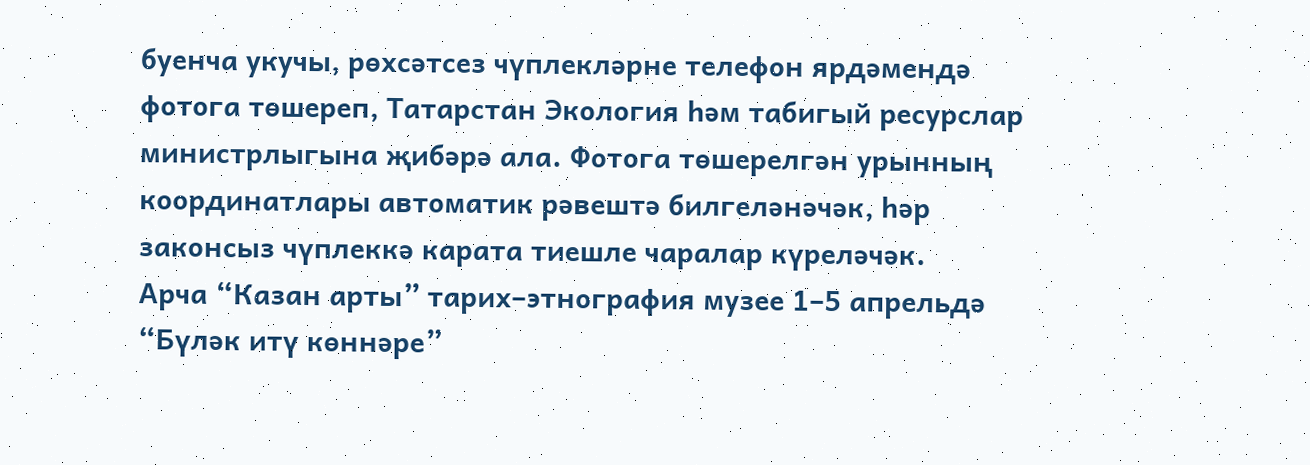буенча укучы, рөхсәтсез чүплекләрне телефон ярдәмендә фотога төшереп, Татарстан Экология һәм табигый ресурслар министрлыгына җибәрә ала. Фотога төшерелгән урынның координатлары автоматик рәвештә билгеләнәчәк, һәр законсыз чүплеккә карата тиешле чаралар күреләчәк.
Арча “Казан арты” тарих–этнография музее 1–5 апрельдә “Бүләк итү көннәре”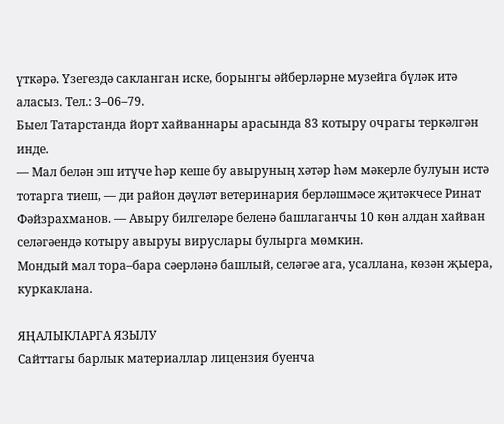үткәрә. Үзегездә сакланган иске, борынгы әйберләрне музейга бүләк итә аласыз. Тел.: 3–06–79.
Быел Татарстанда йорт хайваннары арасында 83 котыру очрагы теркәлгән инде.
— Мал белән эш итүче һәр кеше бу авыруның хәтәр һәм мәкерле булуын истә тотарга тиеш, — ди район дәүләт ветеринария берләшмәсе җитәкчесе Ринат Фәйзрахманов. — Авыру билгеләре беленә башлаганчы 10 көн алдан хайван селәгәендә котыру авыруы вируслары булырга мөмкин.
Мондый мал тора–бара сәерләнә башлый, селәгәе ага, усаллана, көзән җыера, куркаклана.

ЯҢАЛЫКЛАРГА ЯЗЫЛУ
Сайттагы барлык материаллар лицензия буенча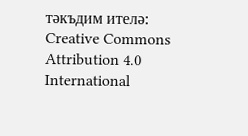тәкъдим ителә:
Creative Commons Attribution 4.0 International